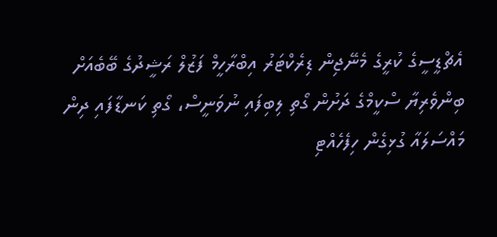އެޗްޑީސީގެ ކުރީގެ މެނޭޖިން ޑިރެކްޓަރު އިބްރާހީމް ފަޒުލް ރަޝީދުގެ ބޭބެއަށް ބިންވެރިޔާ ސްކީމްގެ ދަށުން ގޯތި ލިބިފައި ނުވަނީސް، ގޯތި ކަނޑާފައި ދިން މައްސަލައާ ގުޅިގެން ހިފެހެއްޓި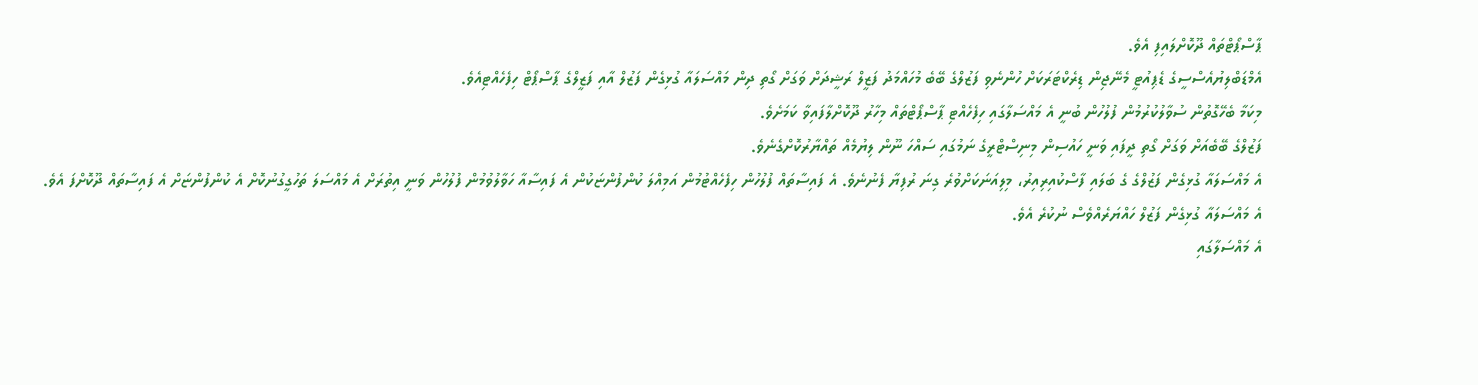ޕާސްޕޯޓްތައް ދޫކޮށްލައިފި އެވެ.
އެމްޑަބްލިޔުއެސްސީގެ ޑެޕިއުޓީ މެނޭޖިން ޑިރެކްޓަރަކަށް ހުންނެވި ފަޒުލްގެ ބޭބެ މުހައްމަދު ފަޒީލް ރަޝީދަށް ވަގަށް ގޯތި ދިން މައްސަލައާ ގުޅިގެން ފަޒުލް އާއި ފަޒީލްގެ ޕާސްޕޯޓް ހިފެހެއްޓިއެވެ.
މިކަމާ ބެހޭގޮތުން ސުވާލުކުރުމުން ފުލުހުން ބުނީ އެ މައްސަލާގައި ހިފެހެއްޓި ޕާސްޕޯޓްތައް މިހާރު ދޫކޮށްލާފައިވާ ކަމަށެވެ.
ފަޒުލްގެ ބޭބެއަށް ވަގަށް ގޯތި ދީފައި ވަނީ ހައުސިން މިނިސްޓްރީގެ ނަމުގައި ސައްހަ ނޫން ލިޔުމެއް ތައްޔާރުކޮށްގެނެވެ.
އެ މައްސަލައާ ގުޅިގެން ފަޒުލްގެ ގެ ބަލައި ފާސްކުއިރިއިރު، މިލިއަނަކަށްވުރެ ގިނަ ރުފިޔާ ފެނުނެވެ. އެ ފައިސާތައް ފުލުހުން ހިފެހެއްޓުމުން އަމިއްލަ ކުންފުންޏަކުން އެ ފައިސާއާ ހަވާލުވުމުން ފުލުހުން ވަނީ އިތުރަށް އެ މައްސަލަ ތަހުގީގުނުކޮށް އެ ކުންފުންޏަށް އެ ފައިސާތައް ދޫކޮށްފަ އެވެ.
އެ މައްސަލައާ ގުޅިގެން ފަޒުލް ހައްޔަރެއްވެސް ނުކުރެ އެވެ.
އެ މައްސަލާގައި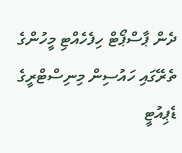ދެން ޕާސްޕޯޓް ހިފެހެއްޓި މީހުންގެ ތެރޭގައި ހައުސިން މިނިސްޓްރީގެ ޑެޕިއުޓީ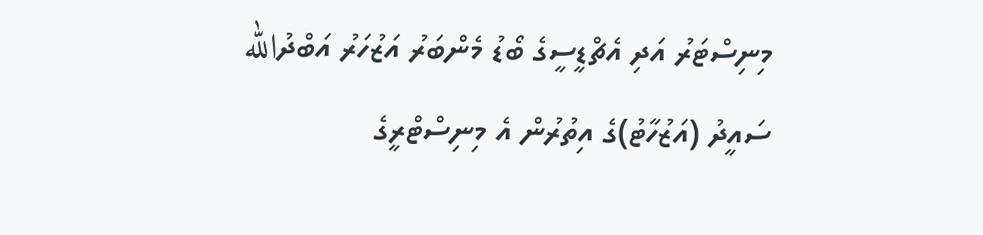މިނިސްޓަރު އަދި އެޗްޑީސީގެ ބޯޑު މެންބަރު އަޒުހަރު އަބްދުالله ސައީދު (އަޒުހާޓު)ގެ އިތުރުން އެ މިނިސްޓްރީގެ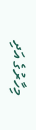މިހާރުގެ އަދި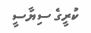ކުރީގެ ސިޔާސީ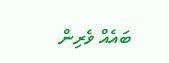ބައެއް ވެރިން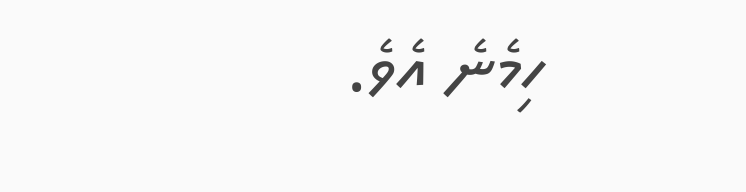ހިމެނެ އެވެ.